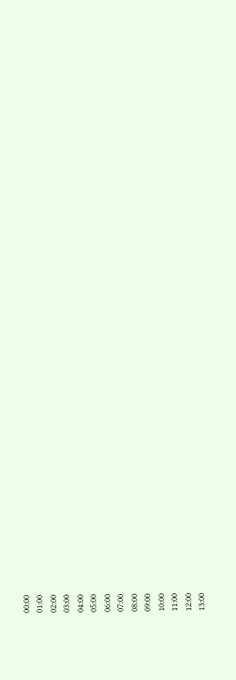00:00
01:00
02:00
03:00
04:00
05:00
06:00
07:00
08:00
09:00
10:00
11:00
12:00
13:00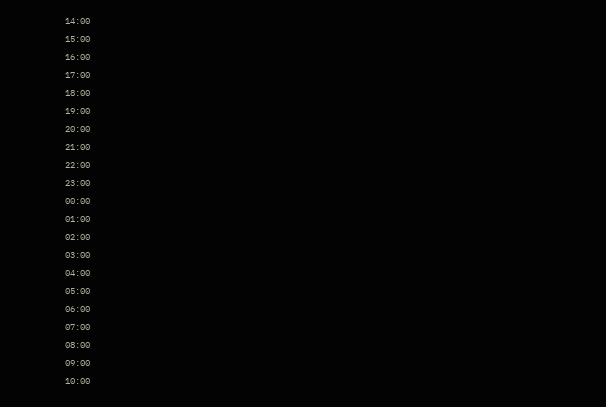14:00
15:00
16:00
17:00
18:00
19:00
20:00
21:00
22:00
23:00
00:00
01:00
02:00
03:00
04:00
05:00
06:00
07:00
08:00
09:00
10:00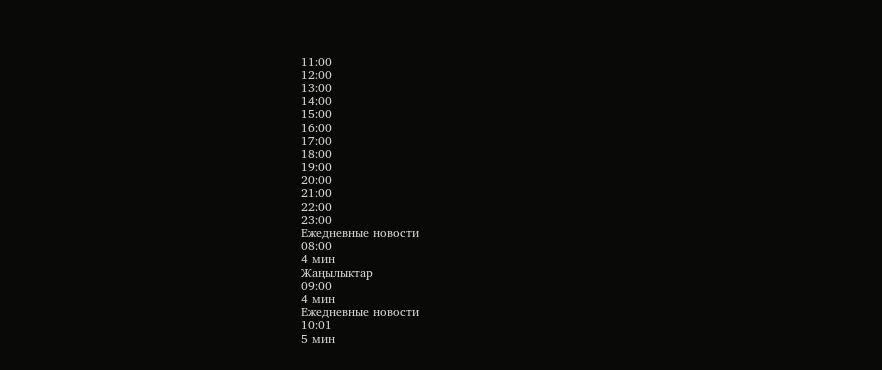11:00
12:00
13:00
14:00
15:00
16:00
17:00
18:00
19:00
20:00
21:00
22:00
23:00
Ежедневные новости
08:00
4 мин
Жаңылыктар
09:00
4 мин
Ежедневные новости
10:01
5 мин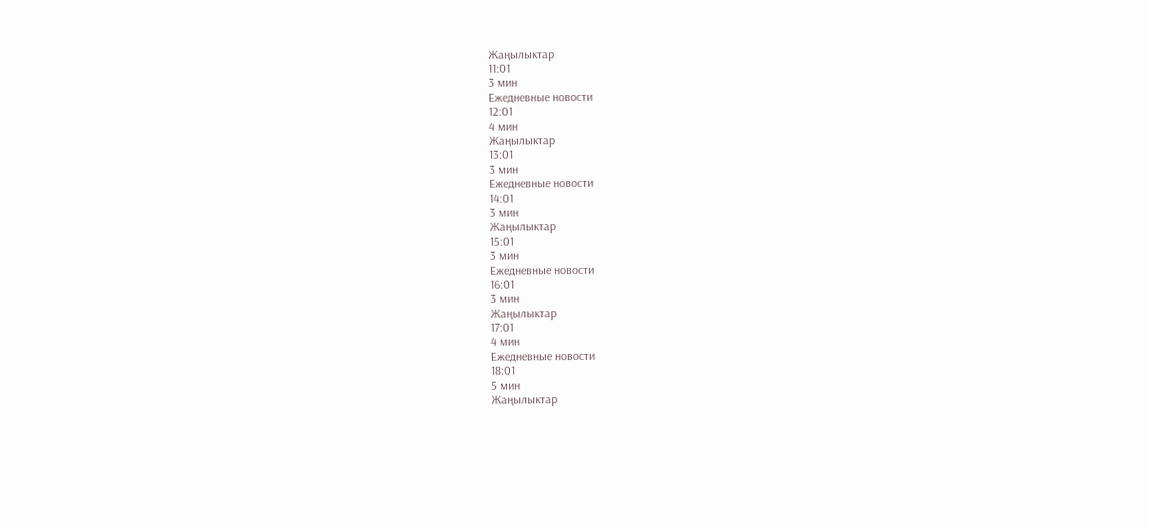Жаңылыктар
11:01
3 мин
Ежедневные новости
12:01
4 мин
Жаңылыктар
13:01
3 мин
Ежедневные новости
14:01
3 мин
Жаңылыктар
15:01
3 мин
Ежедневные новости
16:01
3 мин
Жаңылыктар
17:01
4 мин
Ежедневные новости
18:01
5 мин
Жаңылыктар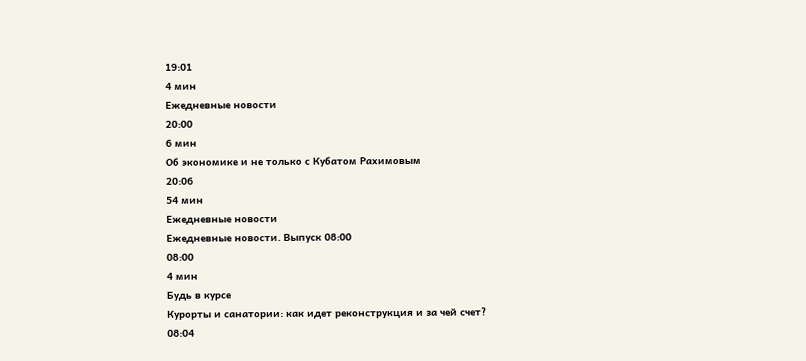19:01
4 мин
Ежедневные новости
20:00
6 мин
Об экономике и не только с Кубатом Рахимовым
20:06
54 мин
Ежедневные новости
Ежедневные новости. Выпуск 08:00
08:00
4 мин
Будь в курсе
Курорты и санатории: как идет реконструкция и за чей счет?
08:04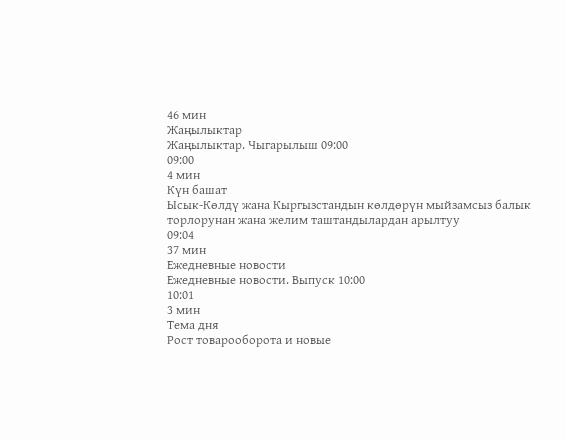46 мин
Жаңылыктар
Жаңылыктар. Чыгарылыш 09:00
09:00
4 мин
Күн башат
Ысык-Көлдү жана Кыргызстандын көлдөрүн мыйзамсыз балык торлорунан жана желим таштандылардан арылтуу
09:04
37 мин
Ежедневные новости
Ежедневные новости. Выпуск 10:00
10:01
3 мин
Тема дня
Рост товарооборота и новые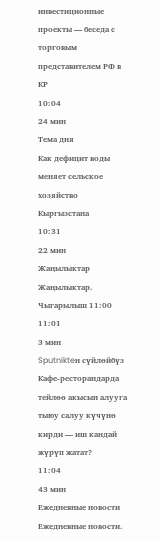инвестиционные проекты — беседа с торговым представителем РФ в КР
10:04
24 мин
Тема дня
Как дефицит воды меняет сельское хозяйство Кыргызстана
10:31
22 мин
Жаңылыктар
Жаңылыктар. Чыгарылыш 11:00
11:01
3 мин
Sputnikteн сүйлөйбүз
Кафе-ресторандарда тейлөө акысын алууга тыюу салуу күчүнө кирди — иш кандай жүрүп жатат?
11:04
43 мин
Ежедневные новости
Ежедневные новости.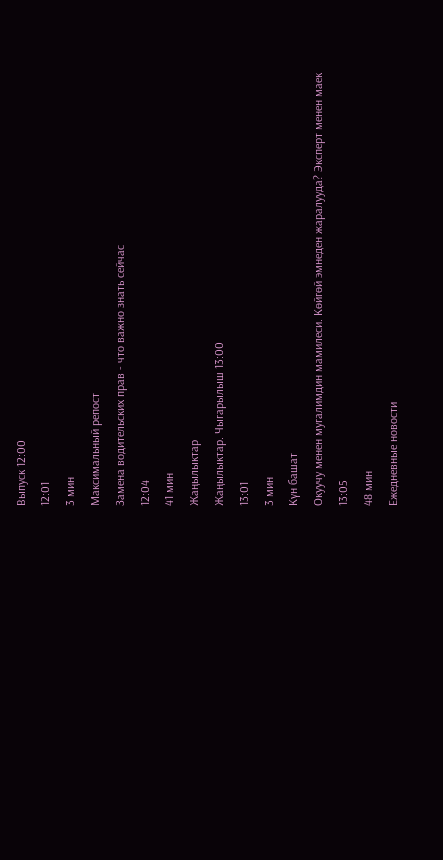Выпуск 12:00
12:01
3 мин
Максимальный репост
Замена водительских прав - что важно знать сейчас
12:04
41 мин
Жаңылыктар
Жаңылыктар. Чыгарылыш 13:00
13:01
3 мин
Күн башат
Окуучу менен мугалимдин мамилеси. Көйгөй эмнеден жаралууда? Эксперт менен маек
13:05
48 мин
Ежедневные новости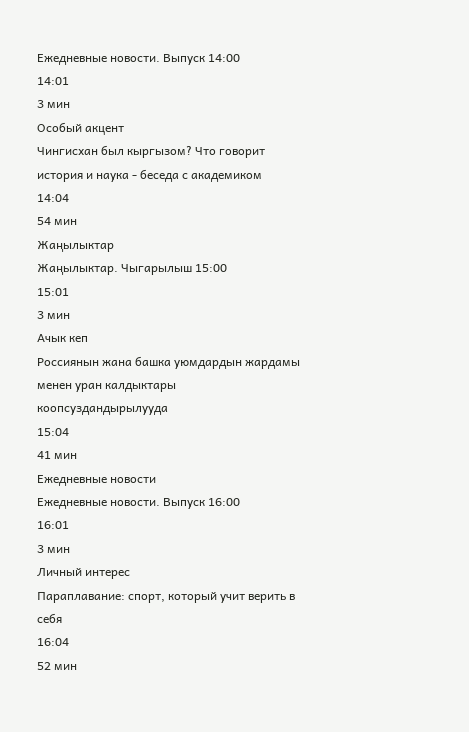Ежедневные новости. Выпуск 14:00
14:01
3 мин
Особый акцент
Чингисхан был кыргызом? Что говорит история и наука - беседа с академиком
14:04
54 мин
Жаңылыктар
Жаңылыктар. Чыгарылыш 15:00
15:01
3 мин
Ачык кеп
Россиянын жана башка уюмдардын жардамы менен уран калдыктары коопсуздандырылууда
15:04
41 мин
Ежедневные новости
Ежедневные новости. Выпуск 16:00
16:01
3 мин
Личный интерес
Параплавание: спорт, который учит верить в себя
16:04
52 мин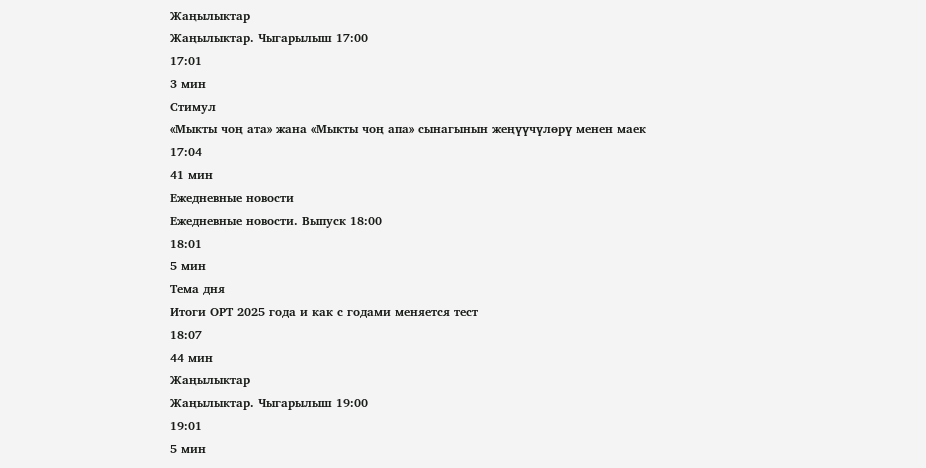Жаңылыктар
Жаңылыктар. Чыгарылыш 17:00
17:01
3 мин
Стимул
«Мыкты чоң ата» жана «Мыкты чоң апа» сынагынын жеңүүчүлөрү менен маек
17:04
41 мин
Ежедневные новости
Ежедневные новости. Выпуск 18:00
18:01
5 мин
Тема дня
Итоги ОРТ 2025 года и как с годами меняется тест
18:07
44 мин
Жаңылыктар
Жаңылыктар. Чыгарылыш 19:00
19:01
5 мин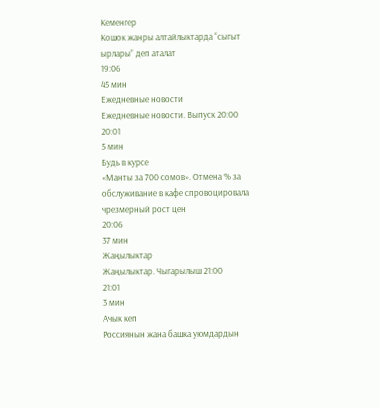Кеменгер
Кошок жанры алтайлыктарда “сыгыт ырлары” деп аталат
19:06
45 мин
Ежедневные новости
Ежедневные новости. Выпуск 20:00
20:01
5 мин
Будь в курсе
«Манты за 700 сомов». Отмена % за обслуживание в кафе спровоцировала чрезмерный рост цен
20:06
37 мин
Жаңылыктар
Жаңылыктар. Чыгарылыш 21:00
21:01
3 мин
Ачык кеп
Россиянын жана башка уюмдардын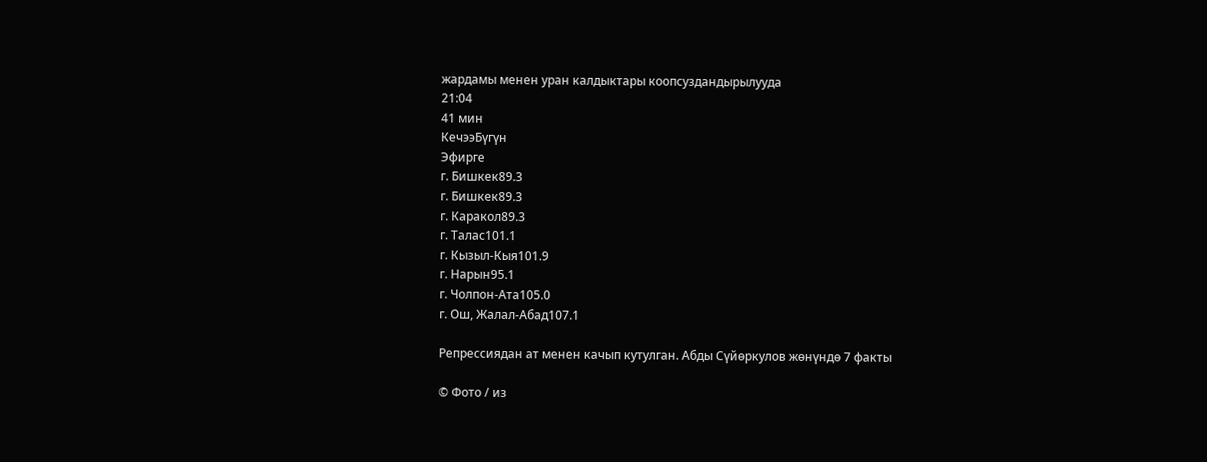жардамы менен уран калдыктары коопсуздандырылууда
21:04
41 мин
КечээБүгүн
Эфирге
г. Бишкек89.3
г. Бишкек89.3
г. Каракол89.3
г. Талас101.1
г. Кызыл-Кыя101.9
г. Нарын95.1
г. Чолпон-Ата105.0
г. Ош, Жалал-Абад107.1

Репрессиядан ат менен качып кутулган. Абды Сүйөркулов жөнүндө 7 факты

© Фото / из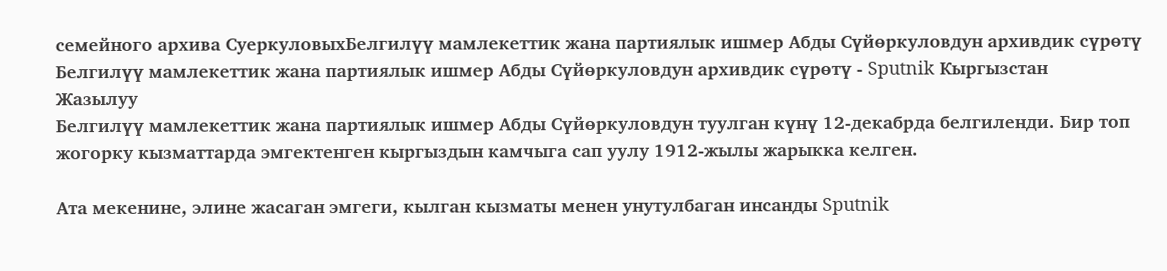семейного архива СуеркуловыхБелгилүү мамлекеттик жана партиялык ишмер Абды Сүйөркуловдун архивдик сүрөтү
Белгилүү мамлекеттик жана партиялык ишмер Абды Сүйөркуловдун архивдик сүрөтү - Sputnik Кыргызстан
Жазылуу
Белгилүү мамлекеттик жана партиялык ишмер Абды Сүйөркуловдун туулган күнү 12-декабрда белгиленди. Бир топ жогорку кызматтарда эмгектенген кыргыздын камчыга сап уулу 1912-жылы жарыкка келген.

Ата мекенине, элине жасаган эмгеги, кылган кызматы менен унутулбаган инсанды Sputnik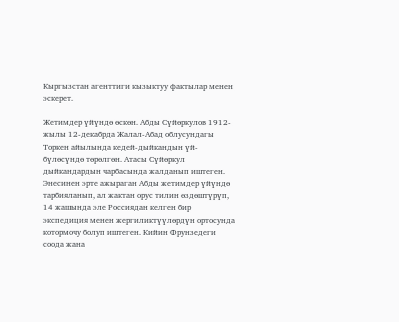Кыргызстан агенттиги кызыктуу фактылар менен эскерет.

Жетимдер үйүндө өскөн. Абды Сүйөркулов 1912-жылы 12-декабрда Жалал-Абад облусундагы Торкен айылында кедей-дыйкандын үй-бүлөсүндө төрөлгөн. Атасы Сүйөркул дыйкандардын чарбасында жалданып иштеген. Энесинен эрте ажыраган Абды жетимдер үйүндө тарбияланып, ал жактан орус тилин өздөштүрүп, 14 жашында эле Россиядан келген бир экспедиция менен жергиликтүүлөрдүн ортосунда котормочу болуп иштеген. Кийин Фрунзедеги соода жана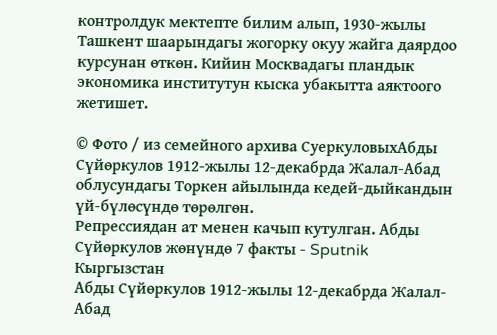контролдук мектепте билим алып, 1930-жылы Ташкент шаарындагы жогорку окуу жайга даярдоо курсунан өткөн. Кийин Москвадагы пландык экономика институтун кыска убакытта аяктоого жетишет.

© Фото / из семейного архива СуеркуловыхАбды Сүйөркулов 1912-жылы 12-декабрда Жалал-Абад облусундагы Торкен айылында кедей-дыйкандын үй-бүлөсүндө төрөлгөн.
Репрессиядан ат менен качып кутулган. Абды Сүйөркулов жөнүндө 7 факты - Sputnik Кыргызстан
Абды Сүйөркулов 1912-жылы 12-декабрда Жалал-Абад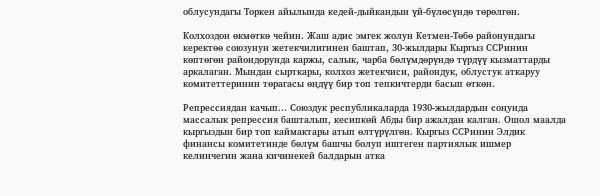облусундагы Торкен айылында кедей-дыйкандын үй-бүлөсүндө төрөлгөн.

Колхоздон өкмөткө чейин. Жаш адис эмгек жолун Кетмен-Төбө районундагы керектөө союзунун жетекчилигинен баштап, 30-жылдары Кыргыз ССРинин көптөгөн райондорунда каржы, салык, чарба бөлүмдөрүндө түрдүү кызматтарды аркалаган. Мындан сырткары, колхоз жетекчиси, райондук, облустук аткаруу комитеттеринин төрагасы өңдүү бир топ тепкичтерди басып өткөн.

Репрессиядан качып... Союздук республикаларда 1930-жылдардын соңунда массалык репрессия башталып, кесипкөй Абды бир ажалдан калган. Ошол маалда кыргыздын бир топ каймактары атып өлтүрүлгөн. Кыргыз ССРинин Элдик финансы комитетинде бөлүм башчы болуп иштеген партиялык ишмер келинчегин жана кичинекей балдарын атка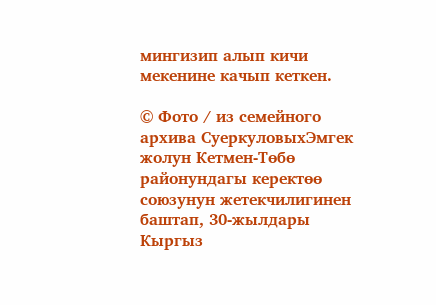мингизип алып кичи мекенине качып кеткен.

© Фото / из семейного архива СуеркуловыхЭмгек жолун Кетмен-Төбө районундагы керектөө союзунун жетекчилигинен баштап, 30-жылдары Кыргыз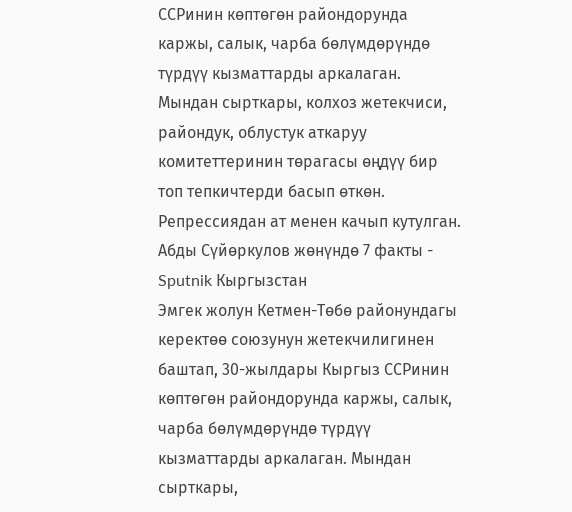ССРинин көптөгөн райондорунда каржы, салык, чарба бөлүмдөрүндө түрдүү кызматтарды аркалаган. Мындан сырткары, колхоз жетекчиси, райондук, облустук аткаруу комитеттеринин төрагасы өңдүү бир топ тепкичтерди басып өткөн.
Репрессиядан ат менен качып кутулган. Абды Сүйөркулов жөнүндө 7 факты - Sputnik Кыргызстан
Эмгек жолун Кетмен-Төбө районундагы керектөө союзунун жетекчилигинен баштап, 30-жылдары Кыргыз ССРинин көптөгөн райондорунда каржы, салык, чарба бөлүмдөрүндө түрдүү кызматтарды аркалаган. Мындан сырткары,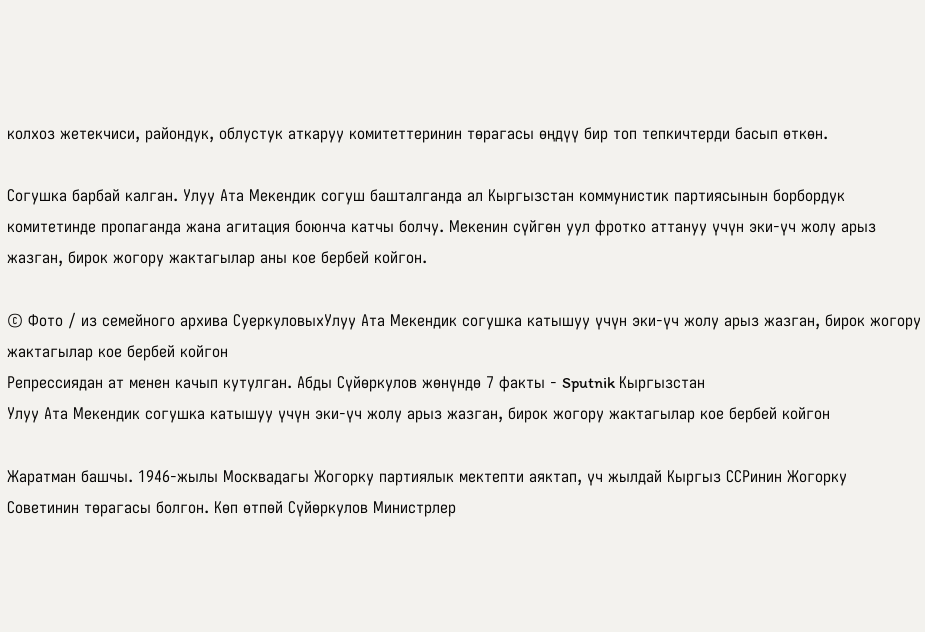колхоз жетекчиси, райондук, облустук аткаруу комитеттеринин төрагасы өңдүү бир топ тепкичтерди басып өткөн.

Согушка барбай калган. Улуу Ата Мекендик согуш башталганда ал Кыргызстан коммунистик партиясынын борбордук комитетинде пропаганда жана агитация боюнча катчы болчу. Мекенин сүйгөн уул фротко аттануу үчүн эки-үч жолу арыз жазган, бирок жогору жактагылар аны кое бербей койгон.

© Фото / из семейного архива СуеркуловыхУлуу Ата Мекендик согушка катышуу үчүн эки-үч жолу арыз жазган, бирок жогору жактагылар кое бербей койгон
Репрессиядан ат менен качып кутулган. Абды Сүйөркулов жөнүндө 7 факты - Sputnik Кыргызстан
Улуу Ата Мекендик согушка катышуу үчүн эки-үч жолу арыз жазган, бирок жогору жактагылар кое бербей койгон

Жаратман башчы. 1946-жылы Москвадагы Жогорку партиялык мектепти аяктап, үч жылдай Кыргыз ССРинин Жогорку Советинин төрагасы болгон. Көп өтпөй Сүйөркулов Министрлер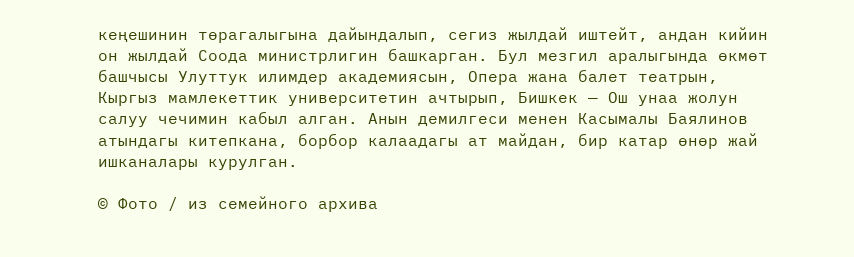кеңешинин төрагалыгына дайындалып, сегиз жылдай иштейт, андан кийин он жылдай Соода министрлигин башкарган. Бул мезгил аралыгында өкмөт башчысы Улуттук илимдер академиясын, Опера жана балет театрын, Кыргыз мамлекеттик университетин ачтырып, Бишкек — Ош унаа жолун салуу чечимин кабыл алган. Анын демилгеси менен Касымалы Баялинов атындагы китепкана, борбор калаадагы ат майдан, бир катар өнөр жай ишканалары курулган.

© Фото / из семейного архива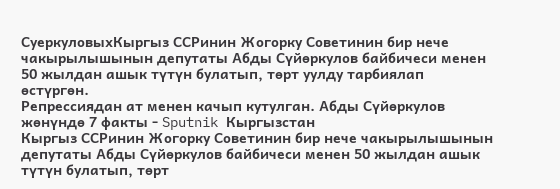СуеркуловыхКыргыз ССРинин Жогорку Советинин бир нече чакырылышынын депутаты Абды Сүйөркулов байбичеси менен 50 жылдан ашык түтүн булатып, төрт уулду тарбиялап өстүргөн.
Репрессиядан ат менен качып кутулган. Абды Сүйөркулов жөнүндө 7 факты - Sputnik Кыргызстан
Кыргыз ССРинин Жогорку Советинин бир нече чакырылышынын депутаты Абды Сүйөркулов байбичеси менен 50 жылдан ашык түтүн булатып, төрт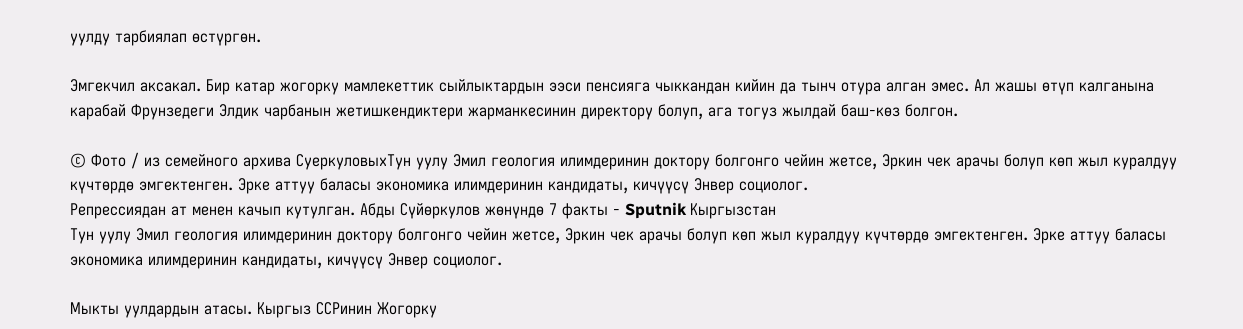уулду тарбиялап өстүргөн.

Эмгекчил аксакал. Бир катар жогорку мамлекеттик сыйлыктардын ээси пенсияга чыккандан кийин да тынч отура алган эмес. Ал жашы өтүп калганына карабай Фрунзедеги Элдик чарбанын жетишкендиктери жарманкесинин директору болуп, ага тогуз жылдай баш-көз болгон.

© Фото / из семейного архива СуеркуловыхТун уулу Эмил геология илимдеринин доктору болгонго чейин жетсе, Эркин чек арачы болуп көп жыл куралдуу күчтөрдө эмгектенген. Эрке аттуу баласы экономика илимдеринин кандидаты, кичүүсү Энвер социолог.
Репрессиядан ат менен качып кутулган. Абды Сүйөркулов жөнүндө 7 факты - Sputnik Кыргызстан
Тун уулу Эмил геология илимдеринин доктору болгонго чейин жетсе, Эркин чек арачы болуп көп жыл куралдуу күчтөрдө эмгектенген. Эрке аттуу баласы экономика илимдеринин кандидаты, кичүүсү Энвер социолог.

Мыкты уулдардын атасы. Кыргыз ССРинин Жогорку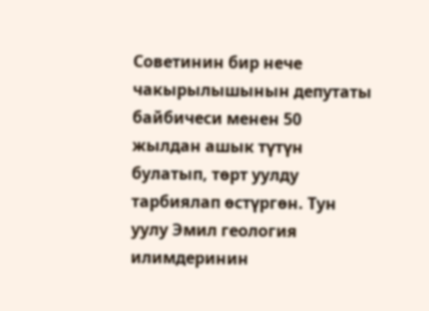Советинин бир нече чакырылышынын депутаты байбичеси менен 50 жылдан ашык түтүн булатып, төрт уулду тарбиялап өстүргөн. Тун уулу Эмил геология илимдеринин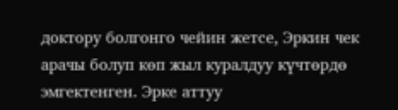доктору болгонго чейин жетсе, Эркин чек арачы болуп көп жыл куралдуу күчтөрдө эмгектенген. Эрке аттуу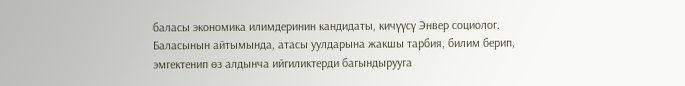баласы экономика илимдеринин кандидаты, кичүүсү Энвер социолог. Баласынын айтымында, атасы уулдарына жакшы тарбия, билим берип, эмгектенип өз алдынча ийгиликтерди багындырууга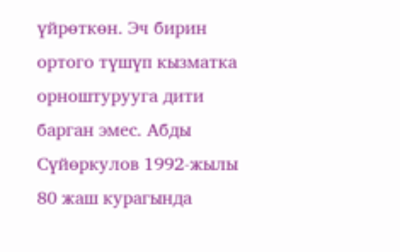үйрөткөн. Эч бирин ортого түшүп кызматка орноштурууга дити барган эмес. Абды Сүйөркулов 1992-жылы 80 жаш курагында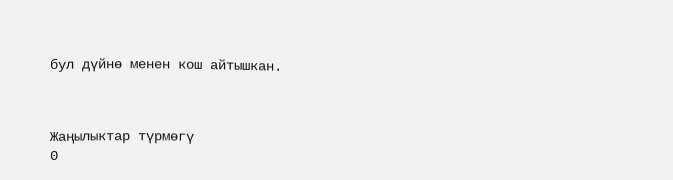бул дүйнө менен кош айтышкан.



Жаңылыктар түрмөгү
0